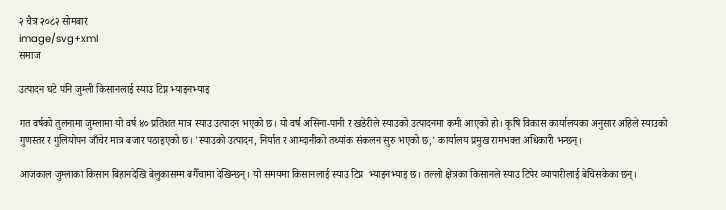२ चैत्र २०८२ सोमबार
image/svg+xml
समाज

उत्पादन घटे पनि जुम्ली किसानलाई स्याउ टिप्न भ्याइनभ्याइ

गत वर्षको तुलनामा जुम्लामा यो वर्ष ४० प्रतिशत मात्र स्याउ उत्पादन भएको छ। यो वर्ष असिना-पानी र खडेरीले स्याउको उत्पादनमा कमी आएको हो। कृषि विकास कार्यालयका अनुसार अहिले स्याउको गुणस्तर र गुलियोपन जाँचेर मात्र बजार पठाइएको छ। 'स्याउको उत्पादन, निर्यात र आम्दानीको तथ्यांक संकलन सुरु भएको छ,' कार्यालय प्रमुख रामभक्त अधिकारी भन्छन्।

आजकाल जुम्लाका किसान बिहानदेखि बेलुकासम्म बगैँचामा देखिन्छन्। यो समयमा किसानलाई स्याउ टिप्न  भ्याइनभ्याइ छ। तल्लो क्षेत्रका किसानले स्याउ टिपेर व्यापारीलाई बेचिसकेका छन्।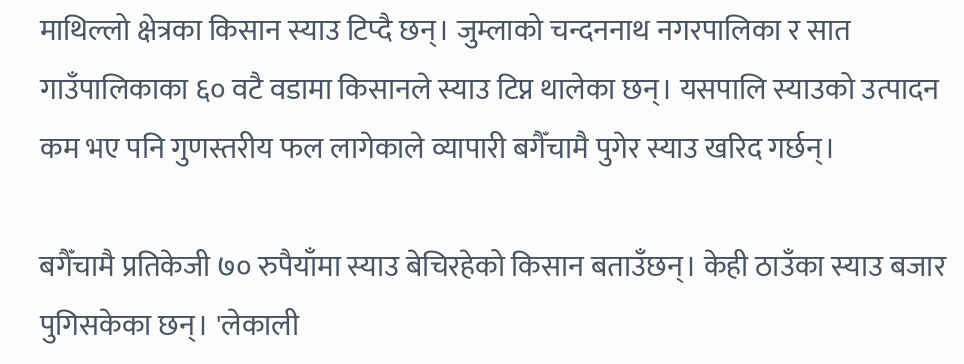माथिल्लो क्षेत्रका किसान स्याउ टिप्दै छन्। जुम्लाको चन्दननाथ नगरपालिका र सात गाउँपालिकाका ६० वटै वडामा किसानले स्याउ टिप्न थालेका छन्। यसपालि स्याउको उत्पादन कम भए पनि गुणस्तरीय फल लागेकाले व्यापारी बगैँचामै पुगेर स्याउ खरिद गर्छन्।

बगैँचामै प्रतिकेजी ७० रुपैयाँमा स्याउ बेचिरहेको किसान बताउँछन्। केही ठाउँका स्याउ बजार पुगिसकेका छन्। 'लेकाली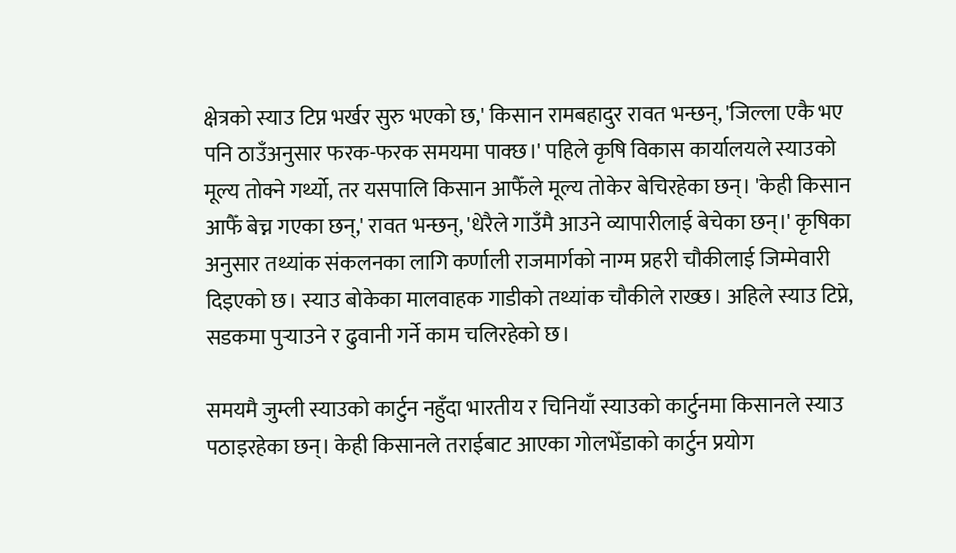क्षेत्रको स्याउ टिप्न भर्खर सुरु भएको छ,' किसान रामबहादुर रावत भन्छन्, 'जिल्ला एकै भए पनि ठाउँअनुसार फरक-फरक समयमा पाक्छ।' पहिले कृषि विकास कार्यालयले स्याउको मूल्य तोक्ने गर्थ्यो, तर यसपालि किसान आफैँले मूल्य तोकेर बेचिरहेका छन्। 'केही किसान आफैँ बेच्न गएका छन्,' रावत भन्छन्, 'धेरैले गाउँमै आउने व्यापारीलाई बेचेका छन्।' कृषिका अनुसार तथ्यांक संकलनका लागि कर्णाली राजमार्गको नाग्म प्रहरी चौकीलाई जिम्मेवारी दिइएको छ। स्याउ बोकेका मालवाहक गाडीको तथ्यांक चौकीले राख्छ। अहिले स्याउ टिप्ने, सडकमा पुर्‍याउने र ढुवानी गर्ने काम चलिरहेको छ।

समयमै जुम्ली स्याउको कार्टुन नहुँदा भारतीय र चिनियाँ स्याउको कार्टुनमा किसानले स्याउ पठाइरहेका छन्। केही किसानले तराईबाट आएका गोलभेँडाको कार्टुन प्रयोग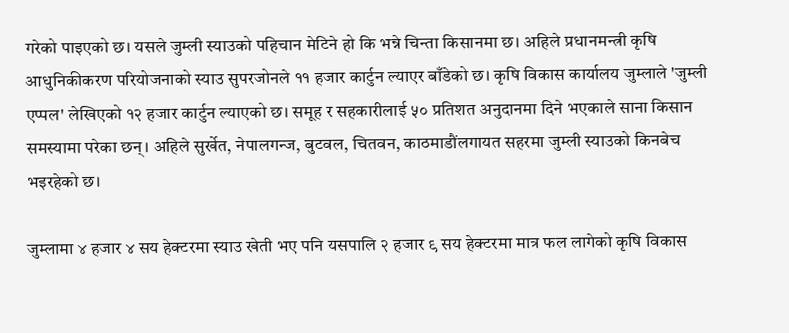गरेको पाइएको छ। यसले जुम्ली स्याउको पहिचान मेटिने हो कि भन्ने चिन्ता किसानमा छ। अहिले प्रधानमन्त्री कृषि आधुनिकीकरण परियोजनाको स्याउ सुपरजोनले ११ हजार कार्टुन ल्याएर बाँडेको छ। कृषि विकास कार्यालय जुम्लाले 'जुम्ली एप्पल' लेखिएको १२ हजार कार्टुन ल्याएको छ। समूह र सहकारीलाई ५० प्रतिशत अनुदानमा दिने भएकाले साना किसान समस्यामा परेका छन्। अहिले सुर्खेत, नेपालगन्ज, बुटवल, चितवन, काठमाडौंलगायत सहरमा जुम्ली स्याउको किनबेच भइरहेको छ।

जुम्लामा ४ हजार ४ सय हेक्टरमा स्याउ खेती भए पनि यसपालि २ हजार ९ सय हेक्टरमा मात्र फल लागेको कृषि विकास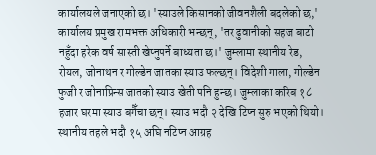कार्यालयले जनाएको छ। 'स्याउले किसानको जीवनशैली बदलेको छ,' कार्यालय प्रमुख रामभक्त अधिकारी भन्छन्, 'तर ढुवानीको सहज बाटो नहुँदा हरेक वर्ष सास्ती खेप्नुपर्ने बाध्यता छ।' जुम्लामा स्थानीय रेड, रोयल, जोनाथन र गोल्डेन जातका स्याउ फल्छन्। विदेशी गाला, गोल्डेन फुजी र जोनाप्रिन्स जातको स्याउ खेती पनि हुन्छ। जुम्लाका करिब १८ हजार घरमा स्याउ बगैँचा छन्। स्याउ भदौ २ देखि टिप्न सुरु भएको थियो। स्थानीय तहले भदौ १५ अघि नटिप्न आग्रह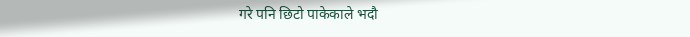गरे पनि छिटो पाकेकाले भदौ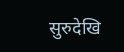सुरुदेखि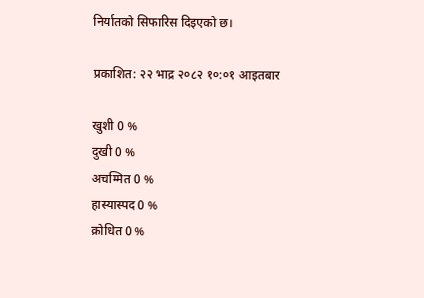निर्यातको सिफारिस दिइएको छ।

प्रकाशित: २२ भाद्र २०८२ १०:०१ आइतबार

खुशी 0 %
दुखी 0 %
अचम्मित 0 %
हास्यास्पद 0 %
क्रोधित 0 %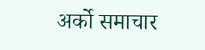अर्को समाचार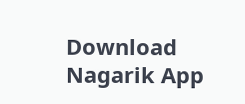Download Nagarik App